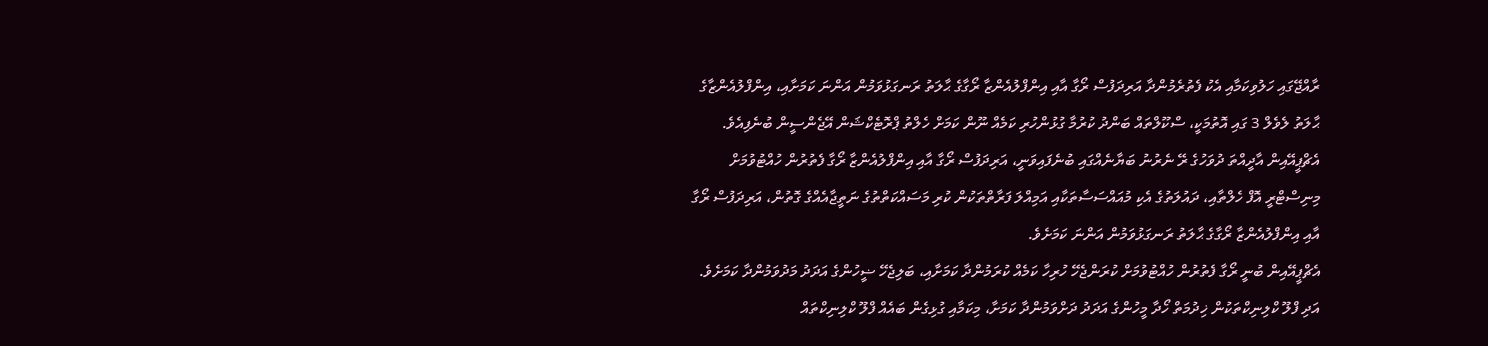ރާއްޖޭގައި ހަލުވިކަމާއި އެކު ފެތުރެމުންދާ އަރިދަފުސް ރޯގާ އާއި އިންފްލުއެންޒާ ރޯގާގެ ޙާލަތު ރަނގަޅުވަމުން އަންނަ ކަމަށާއި، އިންފްލުއެންޒާގެ ޙާލަތު ލެވެލް 3 ގައި އޮތުމަކީ، ސްކޫލްތައް ބަންދު ކުރުމާ ގުޅުންހުރި ކަމެއް ނޫން ކަމަށް ހެލްތު ޕްރޮޓެކްޝަން އޭޖެންސީން ބުނެފިއެވެ.
އެޗްޕީއޭއިން އާދީއްތަ ދުވަހުގެ ރޭ ނެރުނު ބަޔާނެއްގައި ބުނެފައިވަނީ، އަރިދަފުސް ރޯގާ އާއި އިންފްލުއެންޒާ ރޯގާ ފެތުރުން ހުއްޓުވުމަށް މިނިސްޓްރީ އޮފް ހެލްތާއި، ދައުލަތުގެ އެކި މުއައްސަސާތަކާއި އަމިއްލަ ފަރާތްތަކުން ކުރި މަސައްކަތްތުގެ ނަތީޖާއެއްގެ ގޮތުން، އަރިދަފުސް ރޯގާ އާއި އިންފްލުއެންޒާ ރޯގާގެ ޙާލަތު ރަނގަޅުވަމުން އަންނަ ކަމަށެވެ.
އެޗްޕީއޭއިން ބުނީ ރޯގާ ފެތުރުން ހުއްޓުވުމަށް ކުރަންޖެހޭ ހުރިހާ ކަމެއް ކުރަމުންދާ ކަމަށާއި، ބަލިޖެހޭ ޟީހުންގެ އަދަދު މަދުވަމުންދާ ކަމަށެވެ. އަދި ފްލޫ ކްލިނިކްތަކުން ޚިދުމަތް ހޯދާ މީހުންގެ އަދަދު ދަށްވަމުންދާ ކަމަށާ، މިކަމާއި ގުޅިގެން ބައެއް ފްލޫ ކްލިނިކްތައް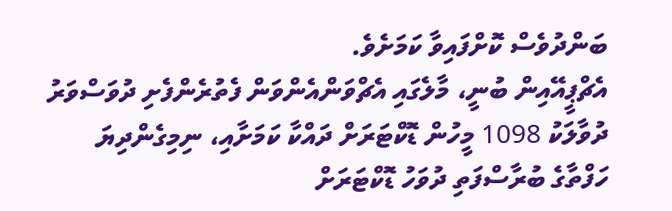ބަންދުވެސް ކޮށްފައިވާ ކަމަށެވެ.
އެޗްޕީއޭއިން ބުނީ، މާލެގައި އެޗްވަންއެންވަން ފެތުރެންފެށި ދުވަސްވަރު ދުވާލަކު 1098 މީހުން ޑޮކްޓަރަށް ދައްކާ ކަމަށާއި، ނިމިގެންދިޔަ ހަފްތާގެ ބުރާސްފަތި ދުވަހު ޑޮކްޓަރަށް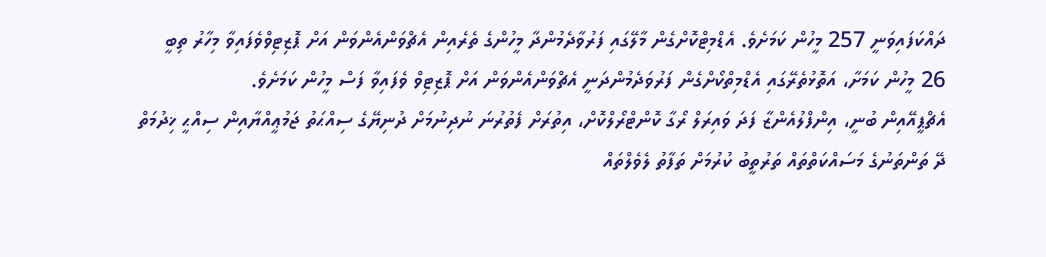ދައްކަފައިވަނީ 257 މީހުން ކަމަށެވެ. އެޑްމިޓްކޮށްގެން މާލޭގައި ފަރުވާދެމުންދާ މީހުންގެ ތެރެއިން އެޗްވަންއެންވަން އަށް ޕޮޒިޓިވްވެފައިވާ މިހާރު ތިބީ 26 މީހުން ކަމަށާ، އަތޮޅުތެރޭގައި އެޑްމިތްކޯށްގެން ފަރުވަދެމުންދަނީ އެޗްވަންއެންވަން އަށް ޕޮޒިޓިވް ވެފައިވާ ފަސް މީހުން ކަމަށެވެ.
އެޗްޕީއޭއިން ބުނީ، އިންފްލުއެންޒާ ފަދަ ވައިރަލް ރޯގާ ކޮންޓްރޯލްކޮށް، އިތުރަށް ފެތުރުނަ ނުދިނުމަށް ދުނިޔޭގެ ސިއްޙަތު ޖަމުޢީއްޔާއިން ސިއްޙީ ޚިދުމަތް ދޭ ތަންތަނުގެ މަސައްކަތްތައް ތަރުތީބު ކުރުމަށް ތަފާތު ލެވެލްތައް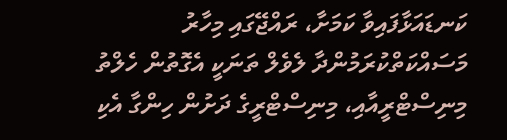ކަނޑައަޅާފައިވާ ކަމަށާ، ރައްޖޭގައި މިހާރު މަސައްކަތްކުރަމުންދާ ލެވެލް ތަނަކީ އެގޮތުން ހެލްތު މިނިސްޓްރީއާއި، މިނިސްޓްރީގެ ދަށުން ހިންގާ އެކި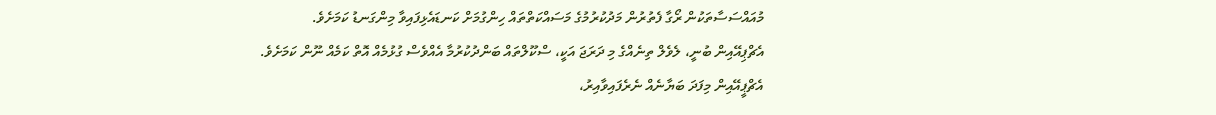މުއައްސަސާތަކުން ރޯގާ ފެތުރުން މަދުކުރުމުގެ މަސައްކަތްތައް ހިންގުމަށް ކަނޑައެޅިފައިވާ މިންގަނޑު ކަމަށެވެ.
އެޗްޕިއޭއިން ބުނީ، ލެވެލް ތިނެއްގެ މި ދަރަޖަ އަކީ، ސްކޫލްތައް ބަންދުކުރުމާ އެއްވެސް ގުޅުމެއް އޮތް ކަމެއް ނޫން ކަމަށެވެ.
އެޗްޕީއޭއިން މިފަދަ ބަޔާނެއް ނެރެފައިވާއިރު،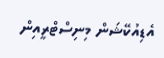އެޑިއުކޭޝަން މިނިސްޓްރީއިން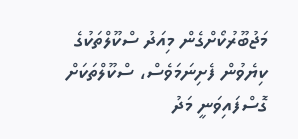މަޖުބޫރުކޯށްގެން މިއަދު ސްކޫލްތަކުގެ ކިޔެވުން ފެށިނަމަވެސް، ސްކޫލްތަކަށް ގޮސްފައިވަނީ މަދު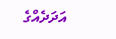އަދަދެއްގެ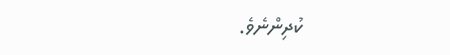ކުދިންނެވެ.